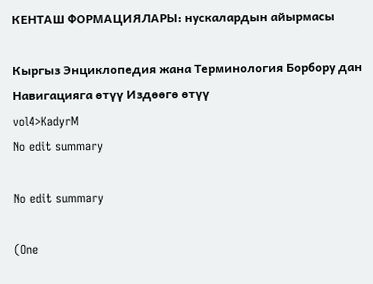КЕНТАШ ФОРМАЦИЯЛАРЫ: нускалардын айырмасы

Кыргыз Энциклопедия жана Терминология Борбору дан
Навигацияга өтүү Издөөгө өтүү
vol4>KadyrM
No edit summary

No edit summary

(One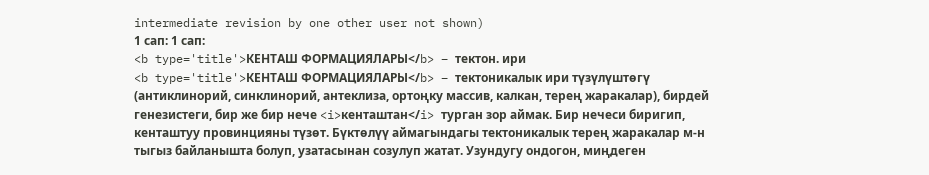intermediate revision by one other user not shown)
1 сап: 1 сап:
<b type='title'>КЕНТАШ ФОРМАЦИЯЛАРЫ</b> – тектон. ири
<b type='title'>КЕНТАШ ФОРМАЦИЯЛАРЫ</b> – тектоникалык ири түзүлүштөгү (антиклинорий, синклинорий, антеклиза, ортоңку массив, калкан, терең жаракалар), бирдей генезистеги, бир же бир нече <i>кенташтан</i> турган зор аймак. Бир нечеси биригип, кенташтуу провинцияны түзөт. Бүктөлүү аймагындагы тектоникалык терең жаракалар м-н тыгыз байланышта болуп, узатасынан созулуп жатат. Узундугу ондогон, миңдеген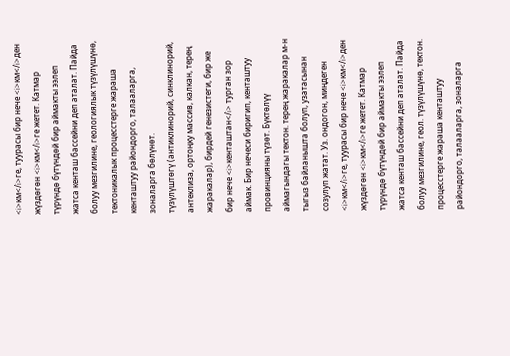<i>км</i>ге, туурасы бир нече <i>км</i>ден жүздөгөн <i>км</i>ге жетет. Катмар түрүндө бүтүндөй бир аймакты ээлеп жатса кенташ бассейни деп аталат. Пайда болуу мезгилине, геологиялык түзүлүшүнө, тектоникалык процесстерге жараша кенташтуу райондорго, талааларга, зоналарга бөлүнөт.
түзүлүштөгү (антиклинорий, синклинорий, антеклиза, ортоңку массив, калкан, терең жаракалар), бирдей генезистеги, бир же бир нече <i>кенташтан</i> турган зор аймак. Бир нечеси биригип, кенташтуу провинцияны түзөт. Бүктөлүү аймагындагы тектон. терең жаракалар м-н тыгыз байланышта болуп, узатасынан созулуп жатат. Уз. ондогон, миңдеген <i>км</i>ге, туурасы бир нече <i>км</i>ден жүздөгөн <i>км</i>ге жетет. Катмар түрүндө бүтүндөй бир аймакты ээлеп жатса кенташ бассейни деп аталат. Пайда болуу мезгилине, геол. түзүлүшүнө, тектон. процесстерге жараша кенташтуу райондорго, талааларга, зоналарга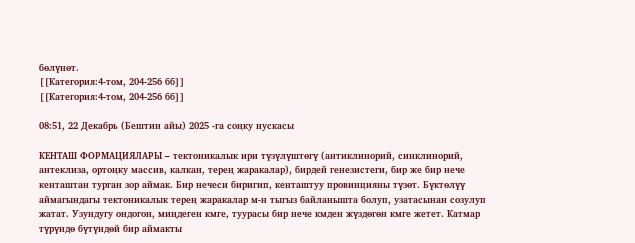бөлүнөт.
[[Категория:4-том, 204-256 бб]]
[[Категория:4-том, 204-256 бб]]

08:51, 22 Декабрь (Бештин айы) 2025 -га соңку нускасы

КЕНТАШ ФОРМАЦИЯЛАРЫ – тектоникалык ири түзүлүштөгү (антиклинорий, синклинорий, антеклиза, ортоңку массив, калкан, терең жаракалар), бирдей генезистеги, бир же бир нече кенташтан турган зор аймак. Бир нечеси биригип, кенташтуу провинцияны түзөт. Бүктөлүү аймагындагы тектоникалык терең жаракалар м-н тыгыз байланышта болуп, узатасынан созулуп жатат. Узундугу ондогон, миңдеген кмге, туурасы бир нече кмден жүздөгөн кмге жетет. Катмар түрүндө бүтүндөй бир аймакты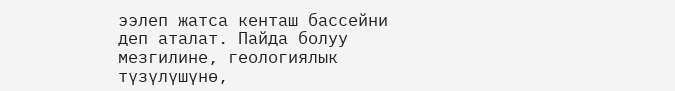ээлеп жатса кенташ бассейни деп аталат. Пайда болуу мезгилине, геологиялык түзүлүшүнө,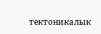тектоникалык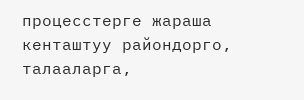процесстерге жараша кенташтуу райондорго, талааларга,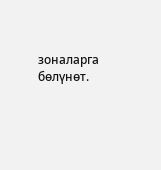зоналарга бөлүнөт.